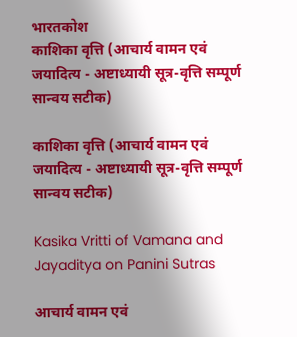भारतकोश
काशिका वृत्ति (आचार्य वामन एवं जयादित्य - अष्टाध्यायी सूत्र-वृत्ति सम्पूर्ण सान्वय सटीक)

काशिका वृत्ति (आचार्य वामन एवं जयादित्य - अष्टाध्यायी सूत्र-वृत्ति सम्पूर्ण सान्वय सटीक)

Kasika Vritti of Vamana and Jayaditya on Panini Sutras

आचार्य वामन एवं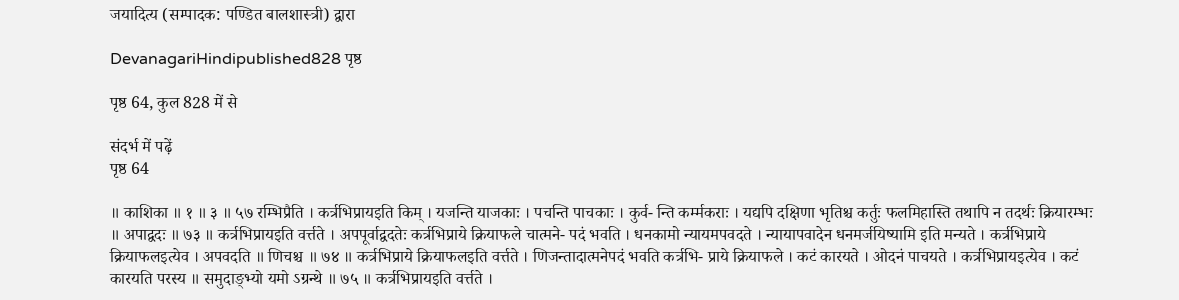जयादित्य (सम्पादक: पण्डित बालशास्त्री) द्वारा

DevanagariHindipublished828 पृष्ठ

पृष्ठ 64, कुल 828 में से

संदर्भ में पढ़ें
पृष्ठ 64

॥ काशिका ॥ १ ॥ ३ ॥ ५७ रम्भिप्रैति । कर्त्रभिप्रायइति किम् । यजन्ति याजकाः । पचन्ति पाचकाः । कुर्व- न्ति कर्म्मकराः । यद्यपि दक्षिणा भृतिश्च कर्तुः फलमिहास्ति तथापि न तदर्थः क्रियारम्भः ॥ अपाद्वदः ॥ ७३ ॥ कर्त्रभिप्रायइति वर्त्तते । अपपूर्वाद्वदतेः कर्त्रभिप्राये क्रियाफले चात्मने- पदं भवति । धनकामो न्यायमपवदते । न्यायापवादेन धनमर्जयिष्यामि इति मन्यते । कर्त्रभिप्राये क्रियाफलइत्येव । अपवदति ॥ णिचश्च ॥ ७४ ॥ कर्त्रभिप्राये क्रियाफलइति वर्त्तते । णिजन्तादात्मनेपदं भवति कर्त्रभि- प्राये क्रियाफले । कटं कारयते । ओदनं पाचयते । कर्त्रभिप्रायइत्येव । कटं कारयति परस्य ॥ समुदाङ्भ्यो यमो ऽग्रन्थे ॥ ७५ ॥ कर्त्रभिप्रायइति वर्त्तते ।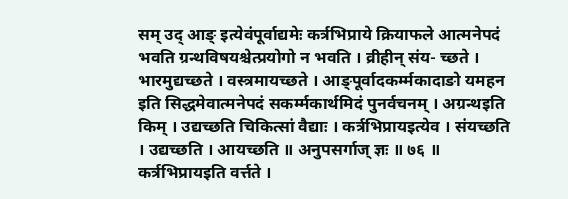सम् उद् आङ् इत्येवंपूर्वाद्यमेः कर्त्रभिप्राये क्रियाफले आत्मनेपदं भवति ग्रन्थविषयश्चेत्प्रयोगो न भवति । व्रीहीन् संय- च्छते । भारमुद्यच्छते । वस्त्रमायच्छते । आङ्पूर्वादकर्म्मकादाङो यमहन इति सिद्धमेवात्मनेपदं सकर्म्मकार्थमिदं पुनर्वचनम् । अग्रन्थइति किम् । उद्यच्छति चिकित्सां वैद्याः । कर्त्रभिप्रायइत्येव । संयच्छति । उद्यच्छति । आयच्छति ॥ अनुपसर्गाज् ज्ञः ॥ ७६ ॥ कर्त्रभिप्रायइति वर्त्तते ।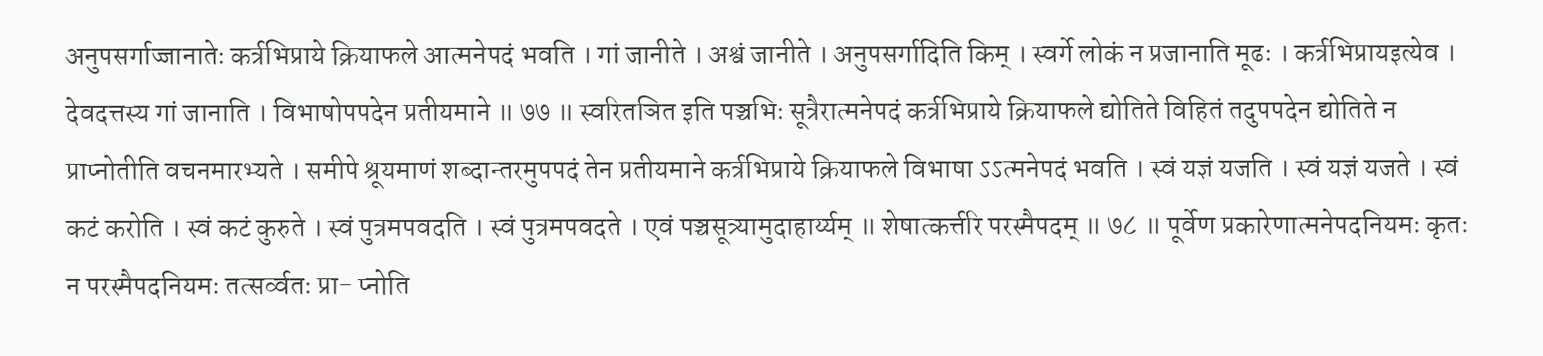अनुपसर्गाज्जानातेः कर्त्रभिप्राये क्रियाफले आत्मनेपदं भवति । गां जानीते । अश्वं जानीते । अनुपसर्गादिति किम् । स्वर्गे लोकं न प्रजानाति मूढः । कर्त्रभिप्रायइत्येव । देवदत्तस्य गां जानाति । विभाषोपपदेन प्रतीयमाने ॥ ७७ ॥ स्वरितञित इति पञ्चभिः सूत्रैरात्मनेपदं कर्त्रभिप्राये क्रियाफले द्योतिते विहितं तदुपपदेन द्योतिते न प्राप्नोतीति वचनमारभ्यते । समीपे श्रूयमाणं शब्दान्तरमुपपदं तेन प्रतीयमाने कर्त्रभिप्राये क्रियाफले विभाषा ऽऽत्मनेपदं भवति । स्वं यज्ञं यजति । स्वं यज्ञं यजते । स्वं कटं करोति । स्वं कटं कुरुते । स्वं पुत्रमपवदति । स्वं पुत्रमपवदते । एवं पञ्चसूत्र्यामुदाहार्य्यम् ॥ शेषात्कर्त्तरि परस्मैपदम् ॥ ७८ ॥ पूर्वेण प्रकारेणात्मनेपदनियमः कृतः न परस्मैपदनियमः तत्सर्व्वतः प्रा- प्नोति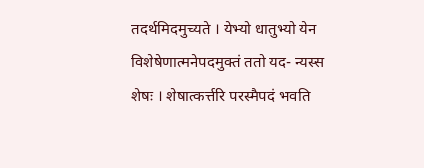तदर्थमिदमुच्यते । येभ्यो धातुभ्यो येन विशेषेणात्मनेपदमुक्तं ततो यद- न्यस्स शेषः । शेषात्कर्त्तरि परस्मैपदं भवति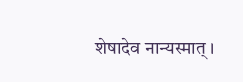शेषादेव नान्यस्मात् ।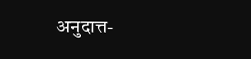अनुदात्त-